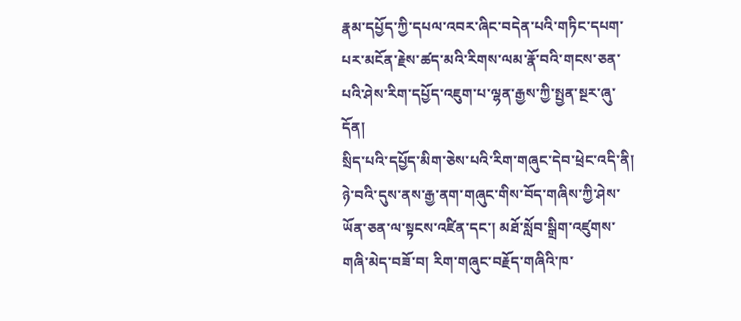རྣམ་དཔྱོད་ཀྱི་དཔལ་འབར་ཞིང་བདེན་པའི་གཏིང་དཔག་པར་མངོན་རྗེས་ཚད་མའི་རིགས་ལམ་རྣོ་བའི་གངས་ཅན་པའི་ཤེས་རིག་དཔྱོད་འཇུག་པ་ལྷན་རྒྱས་ཀྱི་སྤྱན་སྔར་ཞུ་དོན།
སྲིད་པའི་དཔྱོད་མིག་ཅེས་པའི་རིག་གཞུང་དེབ་ཕྲེང་འདི་ནི། ཉེ་བའི་དུས་ནས་རྒྱ་ནག་གཞུང་གིས་བོད་གཞིས་ཀྱི་ཤེས་ཡོན་ཅན་ལ་སྟངས་འཛིན་དང་། མཐོ་སློབ་སྒྲིག་འཛུགས་གཞི་མེད་བཟོ་བ། རིག་གཞུང་བརྗོད་གཞིའི་ཁ་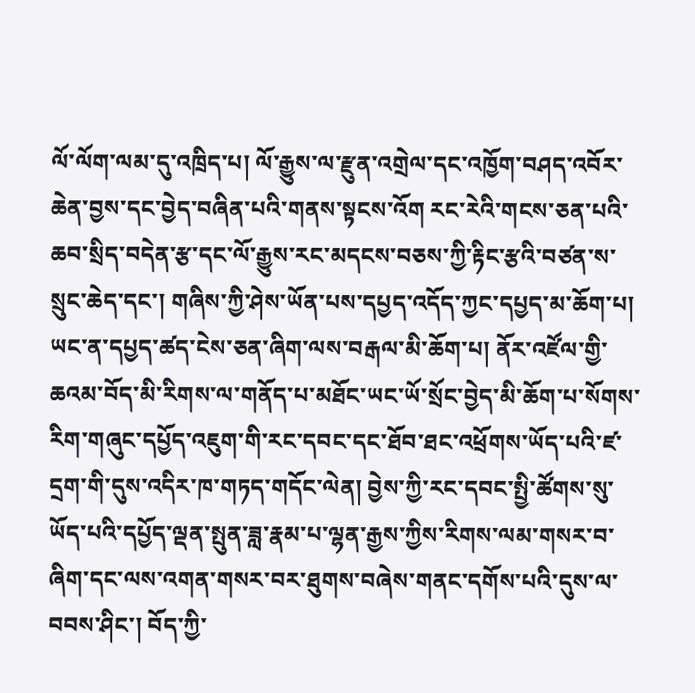ལོ་ལོག་ལམ་དུ་འཁྲིད་པ། ལོ་རྒྱུས་ལ་རྫུན་འགྲེལ་དང་འཁྱོག་བཤད་འབོར་ཆེན་བྱས་དང་བྱེད་བཞིན་པའི་གནས་སྟངས་འོག རང་རེའི་གངས་ཅན་པའི་ཆབ་སྲིད་བདེན་རྩ་དང་ལོ་རྒྱུས་རང་མདངས་བཅས་ཀྱི་རྟིང་རྩའི་བཙན་ས་སྲུང་ཆེད་དང་། གཞིས་ཀྱི་ཤེས་ཡོན་པས་དཔྱད་འདོད་ཀྱང་དཔྱད་མ་ཆོག་པ། ཡང་ན་དཔྱད་ཚད་ངེས་ཅན་ཞིག་ལས་བརྒལ་མི་ཆོག་པ། ནོར་འཛོལ་གྱི་ཆའམ་བོད་མི་རིགས་ལ་གནོད་པ་མཐོང་ཡང་ཡོ་སྲོང་བྱེད་མི་ཆོག་པ་སོགས་རིག་གཞུང་དཔྱོད་འཇུག་གི་རང་དབང་དང་ཐོབ་ཐང་འཕྲོགས་ཡོད་པའི་ཛ་དྲག་གི་དུས་འདིར་ཁ་གཏད་གདོང་ལེན། བྱེས་ཀྱི་རང་དབང་སྤྱི་ཚོགས་སུ་ཡོད་པའི་དཔྱོད་ལྡན་སྤུན་ཟླ་རྣམ་པ་ལྷན་རྒྱས་ཀྱིས་རིགས་ལམ་གསར་བ་ཞིག་དང་ལས་འགན་གསར་བར་ཐུགས་བཞེས་གནང་དགོས་པའི་དུས་ལ་བབས་ཤིང་། བོད་ཀྱི་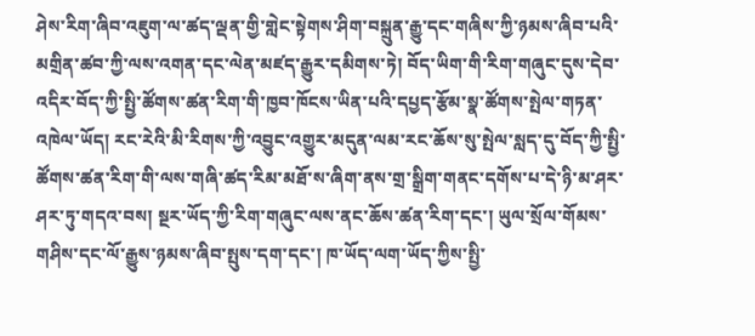ཤེས་རིག་ཞིབ་འཇུག་ལ་ཚད་ལྡན་གྱི་གླེང་སྟེགས་ཤིག་བསྐྲུན་རྒྱུ་དང་གཞིས་ཀྱི་ཉམས་ཞིབ་པའི་མགྲིན་ཚབ་ཀྱི་ལས་འགན་དང་ལེན་མཛད་རྒྱུར་དམིགས་ཏེ། བོད་ཡིག་གི་རིག་གཞུང་དུས་དེབ་འདིར་བོད་ཀྱི་སྤྱི་ཚོགས་ཚན་རིག་གི་ཁྱབ་ཁོངས་ཡིན་པའི་དཔྱད་རྩོམ་སྣ་ཚོགས་སྤེལ་གཏན་འཁེལ་ཡོད། རང་རེའི་མི་རིགས་ཀྱི་འབྱུང་འགྱུར་མདུན་ལམ་རང་ཆོས་སུ་སྤེལ་སླད་དུ་བོད་ཀྱི་སྤྱི་ཚོགས་ཚན་རིག་གི་ལས་གཞི་ཚད་རིམ་མཐོ་ས་ཞིག་ནས་གྲ་སྒྲིག་གནང་དགོས་པ་དེ་ཉི་མ་ཤར་ཤར་ཏུ་གདའ་བས། སྔར་ཡོད་ཀྱི་རིག་གཞུང་ལས་ནང་ཆོས་ཚན་རིག་དང་། ཡུལ་སྲོལ་གོམས་གཤིས་དང་ལོ་རྒྱུས་ཉམས་ཞིབ་སྤུས་དག་དང་། ཁ་ཡོད་ལག་ཡོད་ཀྱིས་སྤྱི་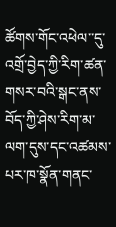ཚོགས་གོང་འཕེལ་་དུ་འགྲོ་བྱེད་ཀྱི་རིག་ཚན་གསར་བའི་སྒང་ནས་བོད་ཀྱི་ཤེས་རིག་མ་ལག་དུས་དང་འཚམས་པར་ཁ་སྣོན་གནང་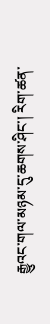རྒྱུའང་གལ་མཉམ་དུ་ཆགས་ཤིང་། རིག་ཚན་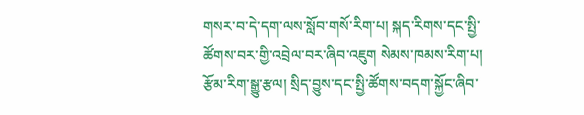གསར་བ་དེ་དག་ལས་སློབ་གསོ་རིག་པ། སྐད་རིགས་དང་སྤྱི་ཚོགས་བར་གྱི་འབྲེལ་བར་ཞིབ་འཇུག སེམས་ཁམས་རིག་པ། རྩོམ་རིག་སྒྱུ་རྩལ། སྲིད་བྱུས་དང་སྤྱི་ཚོགས་བདག་སྐྱོང་ཞིབ་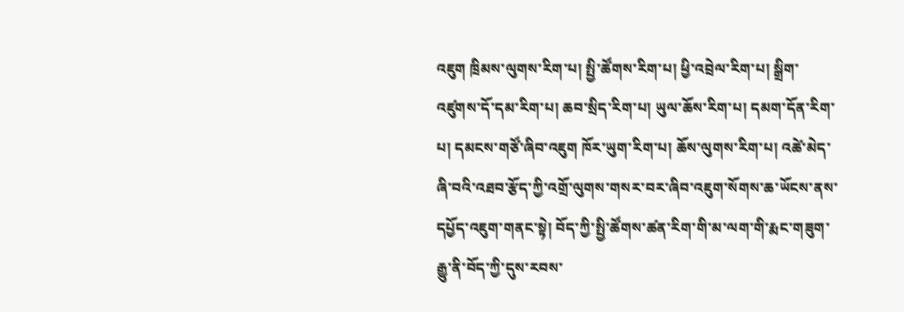འཇུག ཁྲིམས་ལུགས་རིག་པ། སྤྱི་ཚོགས་རིག་པ། ཕྱི་འབྲེལ་རིག་པ། སྒྲིག་འཛུགས་དོ་དམ་རིག་པ། ཆབ་སྲིད་རིག་པ། ཡུལ་ཆོས་རིག་པ། དམག་དོན་རིག་པ། དམངས་གཙོ་ཞིབ་འཇུག ཁོར་ཡུག་རིག་པ། ཆོས་ལུགས་རིག་པ། འཚེ་མེད་ཞི་བའི་འཐབ་རྩོད་ཀྱི་འགྲོ་ལུགས་གསར་བར་ཞིབ་འཇུག་སོགས་ཆ་ཡོངས་ནས་དཔྱོད་འཇུག་གནང་སྟེ། བོད་ཀྱི་སྤྱི་ཚོགས་ཚན་རིག་གི་མ་ལག་གི་རྨང་གཟུག་རྒྱུ་ནི་བོད་ཀྱི་དུས་རབས་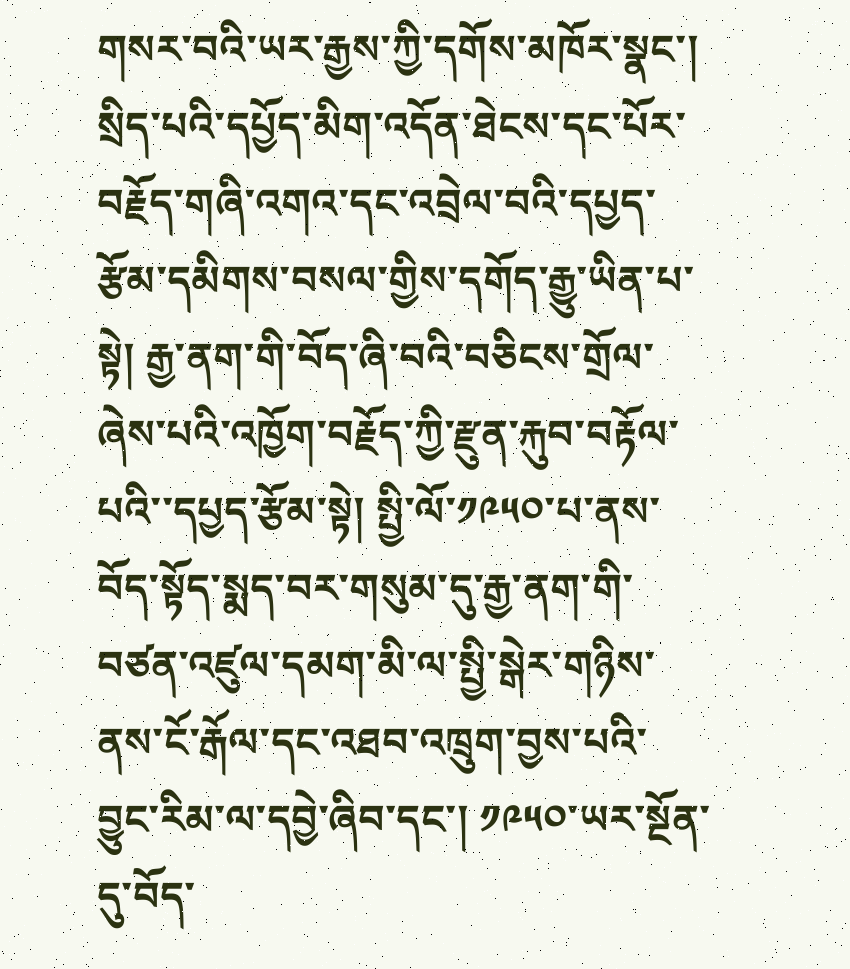གསར་བའི་ཡར་རྒྱས་ཀྱི་དགོས་མཁོར་སྣང་། སྲིད་པའི་དཔྱོད་མིག་འདོན་ཐེངས་དང་པོར་བརྗོད་གཞི་འགའ་དང་འབྲེལ་བའི་དཔྱད་རྩོམ་དམིགས་བསལ་གྱིས་དགོད་རྒྱུ་ཡིན་པ་སྟེ། རྒྱ་ནག་གི་བོད་ཞི་བའི་བཅིངས་གྲོལ་ཞེས་པའི་འཁྱོག་བརྗོད་ཀྱི་རྫུན་རྐུབ་བརྟོལ་པའི་་དཔྱད་རྩོམ་སྟེ། སྤྱི་ལོ་༡༩༥༠་པ་ནས་བོད་སྟོད་སྨད་བར་གསུམ་དུ་རྒྱ་ནག་གི་བཙན་འཛུལ་དམག་མི་ལ་སྤྱི་སྒེར་གཉིས་ནས་ངོ་རྒོལ་དང་འཐབ་འཁྲུག་བྱས་པའི་བྱུང་རིམ་ལ་དབྱེ་ཞིབ་དང་། ༡༩༥༠་ཡར་སྔོན་དུ་བོད་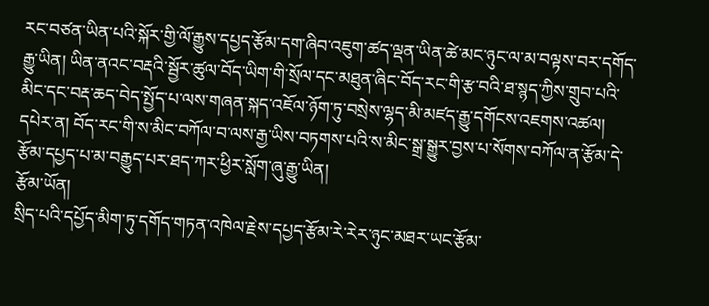རང་བཙན་ཡིན་པའི་སྐོར་གྱི་ལོ་རྒྱུས་དཔྱད་རྩོམ་དག་ཞིབ་འཇུག་ཚད་ལྡན་ཡིན་ཚེ་མང་ཉུང་ལ་མ་བལྟས་བར་དགོད་རྒྱུ་ཡིན། ཡིན་ནའང་བརྡའི་སྦྱོར་ཚུལ་བོད་ཡིག་གི་སྲོལ་དང་མཐུན་ཞིང་བོད་རང་གི་རྩ་བའི་ཐ་སྙད་ཀྱིས་གྲུབ་པའི་མིང་དང་བརྡ་ཆད་བེད་སྤྱོད་པ་ལས་གཞན་སྐད་འཇོལ་ཉོག་ཏུ་བསྲེས་ལྷད་མི་མཛད་རྒྱུ་དགོངས་འཇགས་འཚལ། དཔེར་ན། བོད་རང་གི་ས་མིང་བཀོལ་བ་ལས་རྒྱ་ཡིས་བཏགས་པའི་ས་མིང་སྒྲ་སྒྱུར་བྱས་པ་སོགས་བཀོལ་ན་རྩོམ་དེ་རྩོམ་དཔྱད་པ་མ་བརྒྱུད་པར་ཐད་ཀར་ཕྱིར་སློག་ཞུ་རྒྱུ་ཡིན།
རྩོམ་ཡོན།
སྲིད་པའི་དཔྱོད་མིག་ཏུ་དགོད་གཏན་འཁེལ་རྗེས་དཔྱད་རྩོམ་རེ་རེར་ཉུང་མཐར་ཡང་རྩོམ་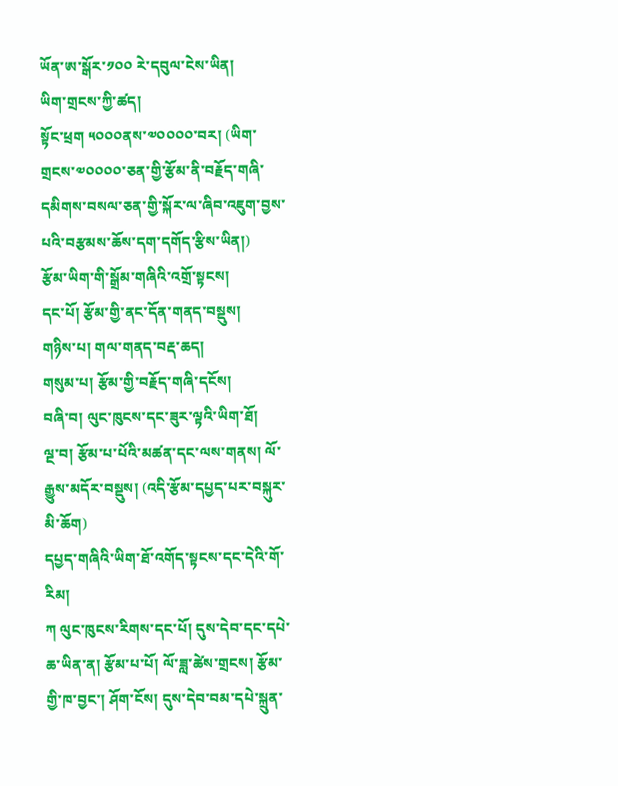ཡོན་ཨ་སྒོར་༡༠༠ རེ་དབུལ་ངེས་ཡིན།
ཡིག་གྲངས་ཀྱི་ཚད།
སྟོང་ཕྲག ༥༠༠༠ནས་༧༠༠༠༠་བར། (ཡིག་གྲངས་༧༠༠༠༠་ཅན་གྱི་རྩོམ་ནི་བརྗོད་གཞི་དམིགས་བསལ་ཅན་གྱི་སྐོར་ལ་ཞིབ་འཇུག་བྱས་པའི་བརྩམས་ཆོས་དག་དགོད་རྩིས་ཡིན།)
རྩོམ་ཡིག་གི་སྒྲོམ་གཞིའི་འགྲོ་སྟངས།
དང་པོ། རྩོམ་གྱི་ནང་དོན་གནད་བསྡུས།
གཉིས་པ། གལ་གནད་བརྡ་ཆད།
གསུམ་པ། རྩོམ་གྱི་བརྗོད་གཞི་དངོས།
བཞི་བ། ལུང་ཁུངས་དང་ཟུར་ལྟའི་ཡིག་ཐོ།
ལྔ་བ། རྩོམ་པ་པོའི་མཚན་དང་ལས་གནས། ལོ་རྒྱུས་མདོར་བསྡུས། (འདི་རྩོམ་དཔྱད་པར་བསྐུར་མི་ཆོག)
དཔྱད་གཞིའི་ཡིག་ཐོ་འགོད་སྟངས་དང་དེའི་གོ་རིམ།
ཀ ལུང་ཁུངས་རིགས་དང་པོ། དུས་དེབ་དང་དཔེ་ཆ་ཡིན་ན། རྩོམ་པ་པོ། ལོ་ཟླ་ཚེས་གྲངས། རྩོམ་གྱི་ཁ་བྱང་། ཤོག་ངོས། དུས་དེབ་བམ་དཔེ་སྐྲུན་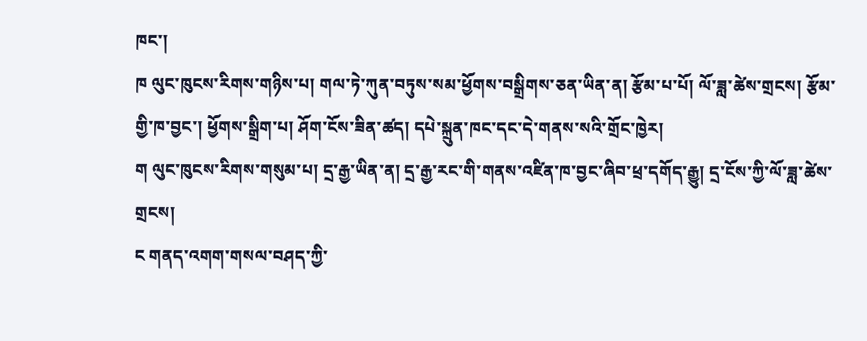ཁང་།
ཁ ལུང་ཁུངས་རིགས་གཉིས་པ། གལ་ཏེ་ཀུན་བཏུས་སམ་ཕྱོགས་བསྒྲིགས་ཅན་ཡིན་ན། རྩོམ་པ་པོ། ལོ་ཟླ་ཚེས་གྲངས། རྩོམ་གྱི་ཁ་བྱང་། ཕྱོགས་སྒྲིག་པ། ཤོག་ངོས་ཟིན་ཚད། དཔེ་སྐྲུན་ཁང་དང་དེ་གནས་སའི་གྲོང་ཁྱེར།
ག ལུང་ཁུངས་རིགས་གསུམ་པ། དྲ་རྒྱ་ཡིན་ན། དྲ་རྒྱ་རང་གི་གནས་འཛིན་ཁ་བྱང་ཞིབ་ཕྲ་དགོད་རྒྱུ། དྲ་ངོས་ཀྱི་ལོ་ཟླ་ཚེས་གྲངས།
ང གནད་འགག་གསལ་བཤད་ཀྱི་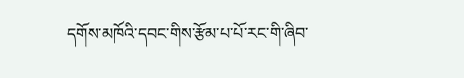དགོས་མཁོའི་དབང་གིས་རྩོམ་པ་པོ་རང་གི་ཞིབ་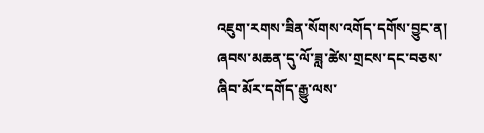འཇུག་རགས་ཟིན་སོགས་འགོད་དགོས་བྱུང་ན། ཞབས་མཆན་དུ་ལོ་ཟླ་ཚེས་གྲངས་དང་བཅས་ཞིབ་མོར་དགོད་རྒྱུ་ལས་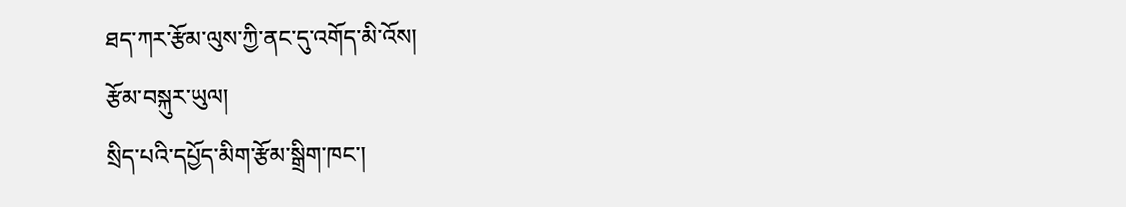ཐད་ཀར་རྩོམ་ལུས་ཀྱི་ནང་དུ་འགོད་མི་འོས།
རྩོམ་བསྐུར་ཡུལ།
སྲིད་པའི་དཔྱོད་མིག་རྩོམ་སྒྲིག་ཁང་།